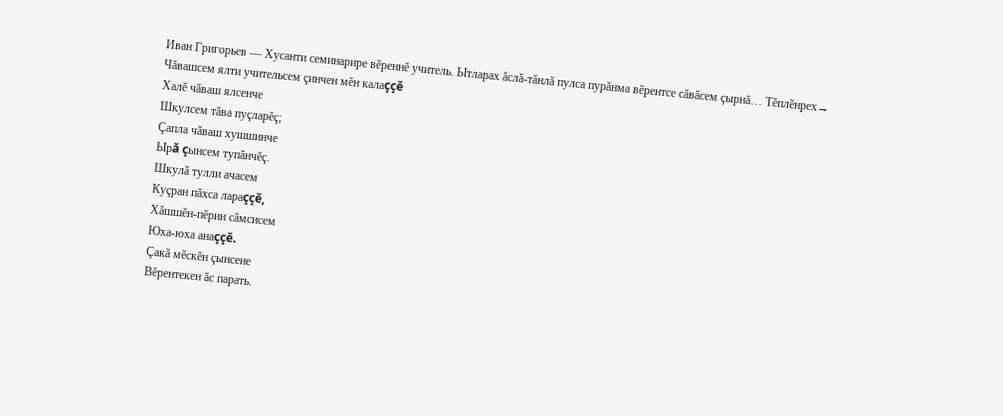Иван Григорьев — Хусанти семинарире вĕреннĕ учитель. Ытларах ăслă-тăнлă пулса пурăнма вĕрентсе сăвăсем çырнă… Тĕплĕнрех→
Чăвашсем ялти учительсем çинчен мĕн калаççĕ
Халĕ чăваш ялсенче
Шкулсем тăва пуçларĕç;
Çапла чăваш хушшинче
Ырă çынсем тупăнчĕç.
Шкулă тулли ачасем
Куçран пăхса лараççĕ,
Хăшшĕн-пĕрин сăмсисем
Юха-юха анаççĕ.
Çакă мĕскĕн çынсене
Вĕрентекен ăс парать.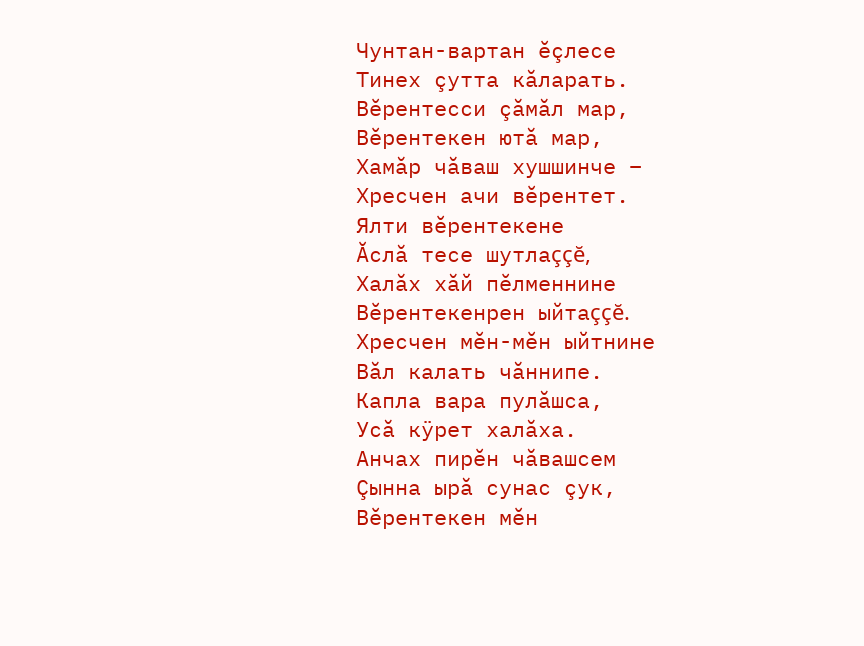Чунтан-вартан ĕçлесе
Тинех çутта кăларать.
Вĕрентесси çăмăл мар,
Вĕрентекен ютă мар,
Хамăр чăваш хушшинче –
Хресчен ачи вĕрентет.
Ялти вĕрентекене
Ăслă тесе шутлаççĕ,
Халăх хăй пĕлменнине
Вĕрентекенрен ыйтаççĕ.
Хресчен мĕн-мĕн ыйтнине
Вăл калать чăннипе.
Капла вара пулăшса,
Усă кÿрет халăха.
Анчах пирĕн чăвашсем
Çынна ырă сунас çук,
Вĕрентекен мĕн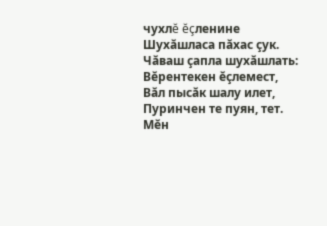чухлĕ ĕçленине
Шухăшласа пăхас çук.
Чăваш çапла шухăшлать:
Вĕрентекен ĕçлемест,
Вăл пысăк шалу илет,
Пуринчен те пуян, тет.
Мĕн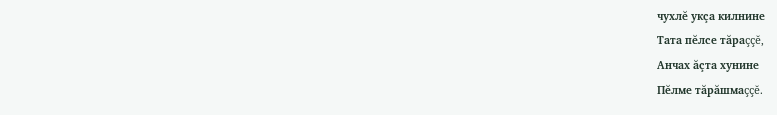чухлĕ укçа килнине
Тата пĕлсе тăраççĕ,
Анчах ăçта хунине
Пĕлме тăрăшмаççĕ.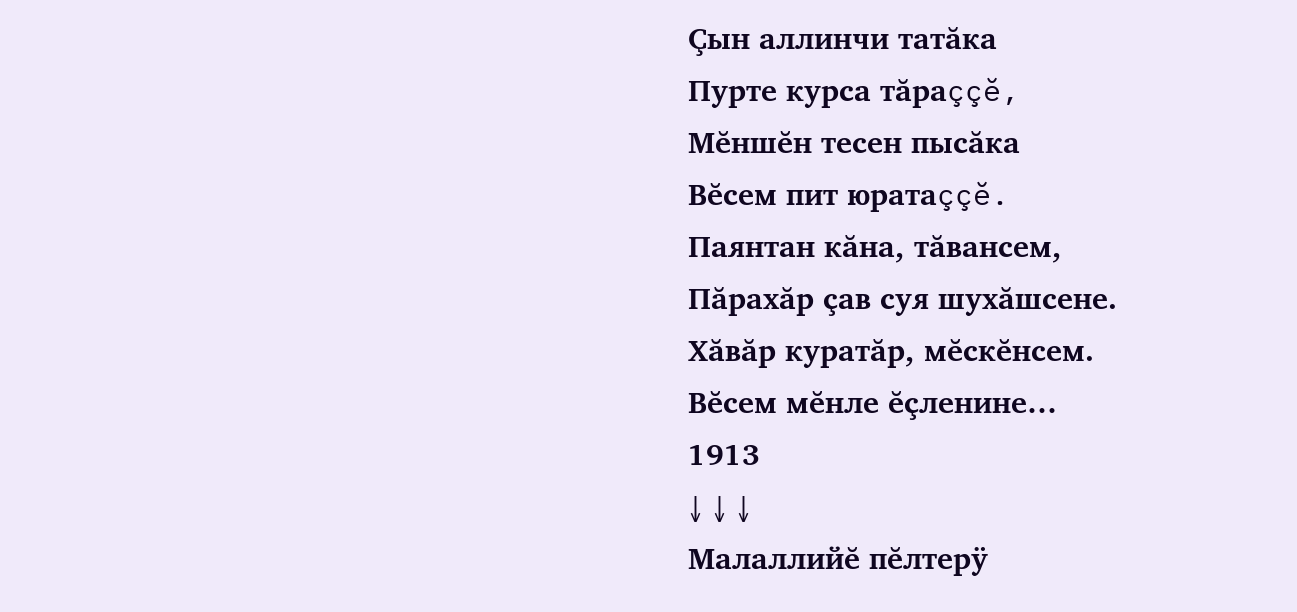Çын аллинчи татăка
Пурте курса тăраççĕ,
Мĕншĕн тесен пысăка
Вĕсем пит юратаççĕ.
Паянтан кăна, тăвансем,
Пăрахăр çав суя шухăшсене.
Хăвăр куратăр, мĕскĕнсем.
Вĕсем мĕнле ĕçленине…
1913
↓ ↓ ↓
Малаллийĕ пĕлтерÿ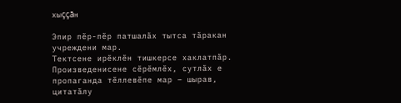хыççăн

Эпир пĕр-пĕр патшалăх тытса тăракан учреждени мар.
Тектсене ирĕклĕн тишкерсе хаклатпăр. Произведенисене сĕрĕмлĕх, сутлăх е пропаганда тĕллевĕпе мар – шырав, цитатăлу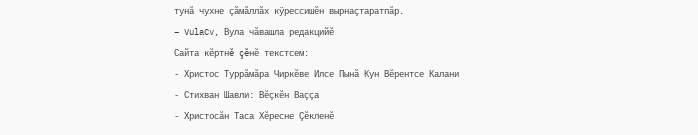тунă чухне çăмăллăх кÿрессишĕн вырнаçтаратпăр.
– VulaCv, Вула чăвашла редакцийĕ
Сайта кĕртнĕ çĕнĕ текстсем:
- Христос Туррăмăра Чиркĕве Илсе Пынă Кун Вĕрентсе Калани
- Стихван Шавли: Вĕçкĕн Ваççа
- Христосăн Таса Хĕресне Çĕкленĕ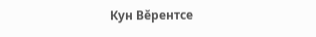Кун Вĕрентсе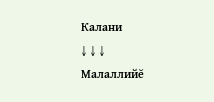Калани
↓ ↓ ↓
Малаллийĕ